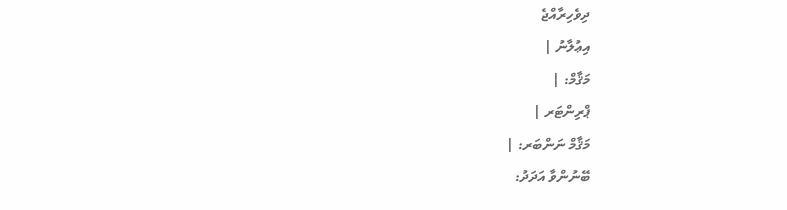ދިވެހިރާއްޖެ
އިޢުލާނު |
މަޤާމް: |
ޕްރިންޓަރ |
މަޤާމް ނަންބަރ: |
ބޭނުންވާ އަދަދު: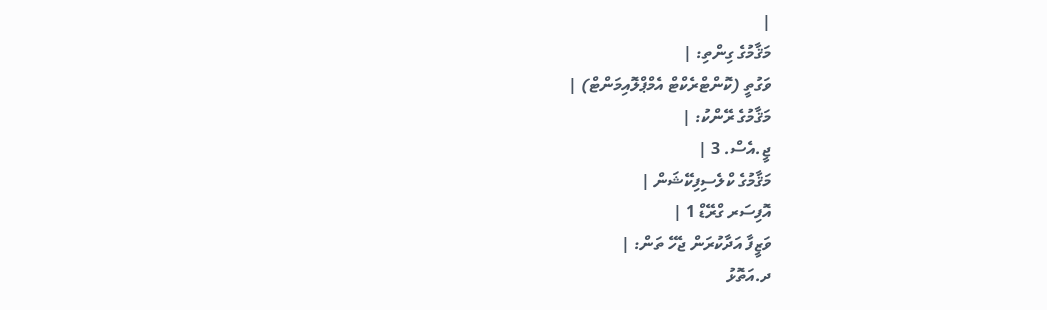|
މަޤާމުގެ ގިންތި: |
ވަގުތީ (ކޮންޓްރެކްޓް އެމްޕްލޮއިމަންޓް) |
މަޤާމުގެ ރޭންކު: |
ޖީ.އެސް. 3 |
މަޤާމުގެ ކްލެސިފިކޭޝަން |
އޮފިސަރ ގްރޭޑް 1 |
ވަޒީފާ އަދާކުރަން ޖެހޭ ތަން: |
ދ.އަތޮޅު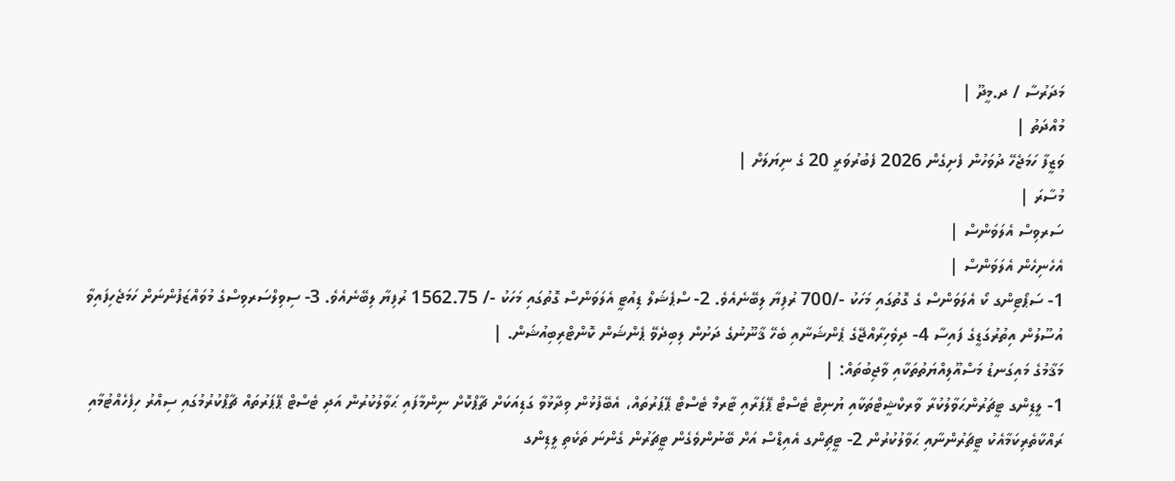މަދަރުސާ / ދ.މީދޫ |
މުއްދަތު |
ވަޒީފާ ހަމަޖެހޭ ދުވަހުން ފެށިގެން 2026 ފެބުރުވަރީ 20 ގެ ނިޔަލަށް |
މުސާރަ |
ސަރވިސް އެލަވަންސް |
އެހެނިހެން އެލަވަންސް |
1- ސަޕޯޓިންގ ކޯ އެލަވަންސް ގެ ގޮތުގައި މަހަކު -/700 ރުފިޔާ ލިބޭނެއެވެ. 2- ސްޕެޝަލް ޑިއުޓީ އެލަވަންސް ގޮތުގައި މަހަކު -/ 1562.75 ރުފިޔާ ލިބޭނެއެވެ. 3- ސިވިލްސަރވިސްގެ މުވައްޒަފުންނަށް ހަމަޖެހިފައިވާ އުސޫލުން އިތުރުގަޑީގެ ފައިސާ 4- ދިވެހިރާއްޖޭގެ ޕެންޝަނާއި ބެހޭ ޤާނޫނުގެ ދަށުން ލިބިދެވޭ ޕެންޝަން ކޮންޓްރިބިއުޝަން. |
މަޤާމުގެ މައިގަނޑު މަސްއޫލިއްޔަތުތަކާއި ވާޖިބުތައް: |
1- ލީޑިންގ ޓީޗަރުންޙަވާލުކުރާ ވާރކްޝީޓްތަކާއި ޔުނިޓް ޓެސްޓް ޕޭޕަރާއި ޓާރމް ޓެސްޓް ޕޭޕަރުތައް، އެބޭފުޅުން ވިދާޅުވާ ގަޑިއަކަށް ޗާޕްކޮށް ނިންމާފައި ޙަވާލުކުރުން އަދި ޓެސްޓް ޕޭޕަރުތައް ޗާޕްކުރުމުގައި ސިއްރު ހިފެހެއްޓުމާއި ރައްކާތެރިކަމާއެކު ޓީޗަރުންނާއި ޙަވާލުކުރުން 2- ޓީޗިންގ އެއިޑްސް އަށް ބޭނުންވެގެން ޓީޗަރުން ގެންނަ ތަކެތި ލީޑިންގ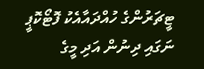ޓީޗަރުންގެ ހުއްދައާއެކު ފޮޓޯކޮޕީ ނަގައި ދިނުން އަދި މީގެ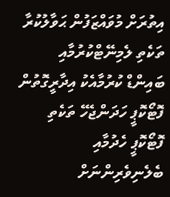އިތުރަށް މުވައްޒަފުން ޙަވާލުކުރާ ތަކެތި ލެމިނޭޓްކުރުމާއި ބައިންޑް ކުރުމާއެކު އިދާރީގޮތުން ފޮޓޯކޮޕީ ހަދަންޖެހޭ ތަކެތި ފޮޓޯކޮޕީ ހެދުމާއި ބެލެނިވެރިންނަށް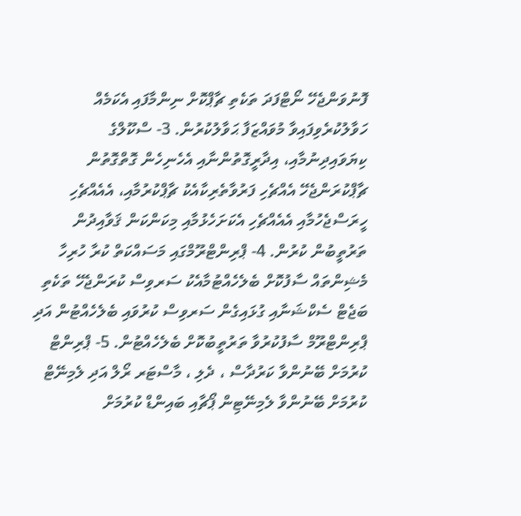ފޮނުވަންޖެހޭ ނޯޓްފަދަ ތަކެތި ޗާޕްކޮށް ނިންމާފައި އެކަމެއް ހަވާލުކުރެވިފައިވާ މުވައްޒަފާ ޙަވާލުކުރުން. 3- ސްކޫލްގެ ކިޔަވައިދިނުމާއި، އިދާރީގޮތުންނާއި އެހެނިހެން ގޮތްގޮތުން ޗާޕްކުރަންޖެހޭ އެއްޗެހި ފަރުވާތެރިކާއެކު ޗާޕްކުރުމާއި، އެއެއްޗެހި ހީރަސްޖެހުމާއި އެއެއްޗެހި އެކަށަހެޅުމާއި މިކަންކަން ޤަވާއިދުން ތަރުތީބުން ކުރުން. 4- ޕްރިންޓްރޫމްގައި މަސައްކަތް ކުރާ ހުރިހާ މެޝިންތައް ސާފުކޮށް ބެލެހެއްޓުމާއެކު ސަރވިސް ކުރަންޖެހޭ ތަކެތި ބަޖެޓް ސެކްޝަނާއި ގުޅައިގެން ސަރވިސް ކުރުވައި ބެލެހެއްޓުން އަދި ޕްރިންޓްރޫމް ސާފުކުރުވާ ތަރުތީބުކޮށް ބެލެހެއްޓުން. 5- ޕްރިންޓް ކުރުމަށް ބޭނުންވާ ކަރުދާސް ، ދެލި ، މާސްޓަރ ރޯލް އަދި ލެމިނޭޓް ކުރުމަށް ބޭނުންވާ ލެމިނޭޓިން ޕޯޗާއި ބައިންޑް ކުރުމަށް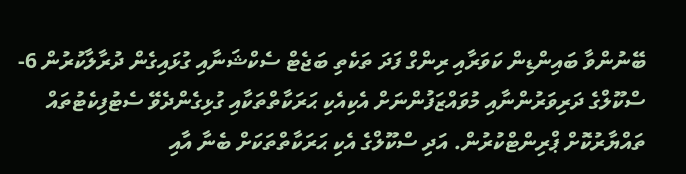ބޭނުންވާ ބައިންޑިން ކަވަރާއި ރިންގް ފަދަ ތަކެތި ބަޖެޓް ސެކްޝަނާއި ގުޅައިގެން ދުރާލާކުރުން 6- ސްކޫލްގެ ދަރިވަރުންނާއި މުވައްޒަފުންނަށް އެކިއެކި ޙަރަކާތްތަކާއި ގުޅިގެންދެވޭ ސެޓުފިކެޓުތައް ތައްޔާރުކޮށް ޕްރިންޓްކުރުން. އަދި ސްކޫލްގެ އެކި ޙަރަކާތްތަކަށް ބެނާ އާއި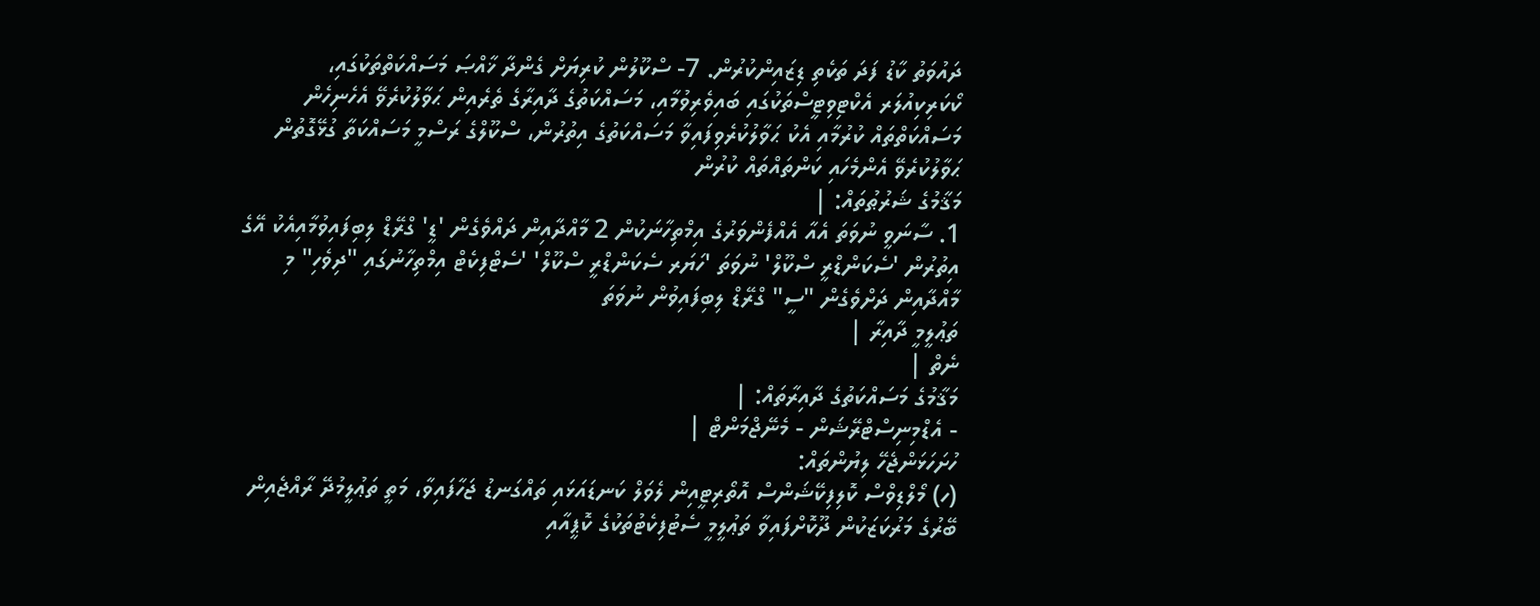ދައުވަތު ކާޑު ފަދަ ތަކެތި ޑިޒައިންކުރުން. 7- ސްކޫލުން ކުރިޔަށް ގެންދާ ޚާއްޞަ މަސައްކަތްތަކުގައި، ކޯކަރިކިއުލަރ އެކްޓިވިޓީސްތަކުގައި ބައިވެރިވުމާއި، މަސައްކަތުގެ ދާއިރާގެ ތެރެއިން ޙަވާލުކުރެވޭ އެހެނިހެން މަސައްކަތްތައް ކުރުމާއި އެކު ޙަވާލުކުރެވިފައިވާ މަސައްކަތުގެ އިތުރުން، ސްކޫލްގެ ރަސްމީ މަސައްކަތާ ގުޅޭގޮތުން ޙަވާލުކުރެވޭ އެންމެހައި ކަންތައްތައް ކުރުން
މަޤާމުގެ ޝަރުޠުތައް: |
1. ސާނަވީ ނުވަތަ އެއާ އެއްފެންވަރުގެ އިމްތިހާނަކުން 2 މާއްދާއިން ދައްވެގެން 'ޑީ' ގްރޭޑް ލިބިފައިވުމާއިއެކު އޭގެ އިތުރުން 'ސެކަންޑްރީ ސްކޫލް' ނުވަތަ 'ހަޔަރ ސެކަންޑްރީ ސްކޫލް' 'ސެޓްފިކެޓް އިމްތިހާނުގައި "ދިވެހި" މި މާއްދާއިން ދަށްވެގެން "ސީ" ގްރޭޑް ލިބިފައިވުން ނުވަތަ
ތަޢުލީމީ ދާއިރާ |
ނެތް |
މަޤާމުގެ މަސައްކަތުގެ ދާއިރާތައް: |
- އެޑްމިނިސްޓްރޭޝަން - މެނޭޖްމަންޓް |
ހުށަހަޅަންޖެހޭ ލިޔުންތައް:
(ހ) މޯލްޑިވްސް ކޮލިފިކޭޝަންސް އޮތޯރިޓީއިން ލެވަލް ކަނޑައަޅައި ތައްގަނޑު ޖަހާފައިވާ، މަތީ ތަޢުލީމުދޭ ރާއްޖެއިން ބޭރުގެ މަރުކަޒަކުން ދޫކޮށްފައިވާ ތަޢުލީމީ ސެޓުފިކެޓުތަކުގެ ކޮޕީއާއި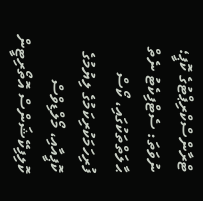ޓްރާންސްކްރިޕްޓުގެ ކޮޕީ؛ ނުވަތަ: ސެޓްފިކެޓު ނެތް ޙާލަތްތަކުގައި، ކޯސް ފުރިހަމަކުރިކަމުގެ ލިޔުމުގެ ކޮޕީއާއި، މޯލްޑިވްސް ކޮލިފިކޭޝަންސް އޮތޯރިޓީން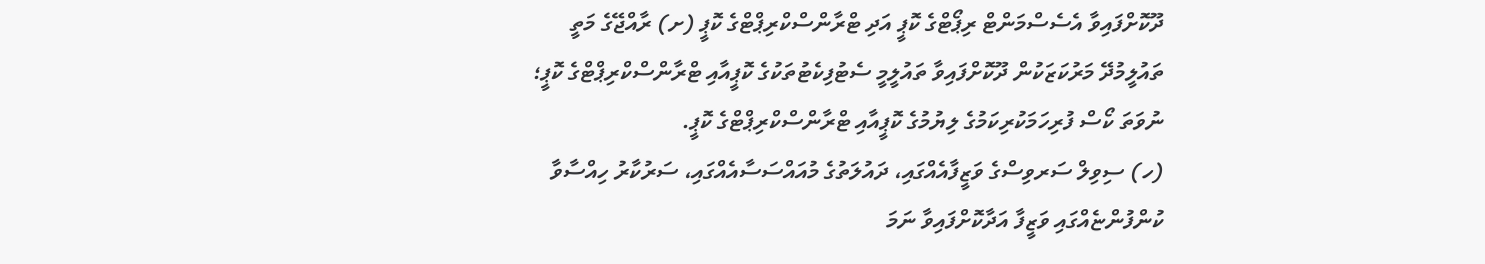ދޫކޮށްފައިވާ އެސެސްމަންޓް ރިޕޯޓްގެ ކޮޕީ އަދި ޓްރާންސްކްރިޕްޓްގެ ކޮޕީ (ށ) ރާއްޖޭގެ މަތީ ތައުލީމުދޭ މަރުކަޒަކުން ދޫކޮށްފައިވާ ތައުލީމީ ސެޓުފިކެޓުތަކުގެ ކޮޕީއާއި ޓްރާންސްކްރިޕްޓްގެ ކޮޕީ؛ ނުވަތަ ކޯސް ފުރިހަމަކުރިކަމުގެ ލިޔުމުގެ ކޮޕީއާއި ޓްރާންސްކްރިޕްޓްގެ ކޮޕީ.
(ހ) ސިވިލް ސަރވިސްގެ ވަޒީފާއެއްގައި، ދައުލަތުގެ މުއައްސަސާއެއްގައި، ސަރުކާރު ހިއްސާވާ ކުންފުންޏެއްގައި ވަޒީފާ އަދާކޮށްފައިވާ ނަމަ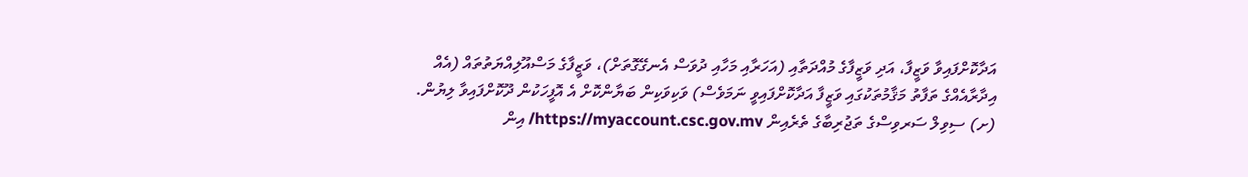އަދާކޮށްފައިވާ ވަޒީފާ، އަދި ވަޒީފާގެ މުއްދަތާއި (އަހަރާއި މަހާއި ދުވަސް އެނގޭގޮތަށް)، ވަޒީފާގެ މަސްއޫލިއްޔަތުތައް (އެއް އިދާރާއެއްގެ ތަފާތު މަޤާމުތަކުގައި ވަޒީފާ އަދާކޮށްފައިވީ ނަމަވެސް) ވަކިވަކިން ބަޔާންކޮށް އެ އޮފީހަކުން ދޫކޮށްފައިވާ ލިޔުން. (ށ) ސިވިލް ސަރވިސްގެ ތަޖުރިބާގެ ތެރެއިން https://myaccount.csc.gov.mv/ އިން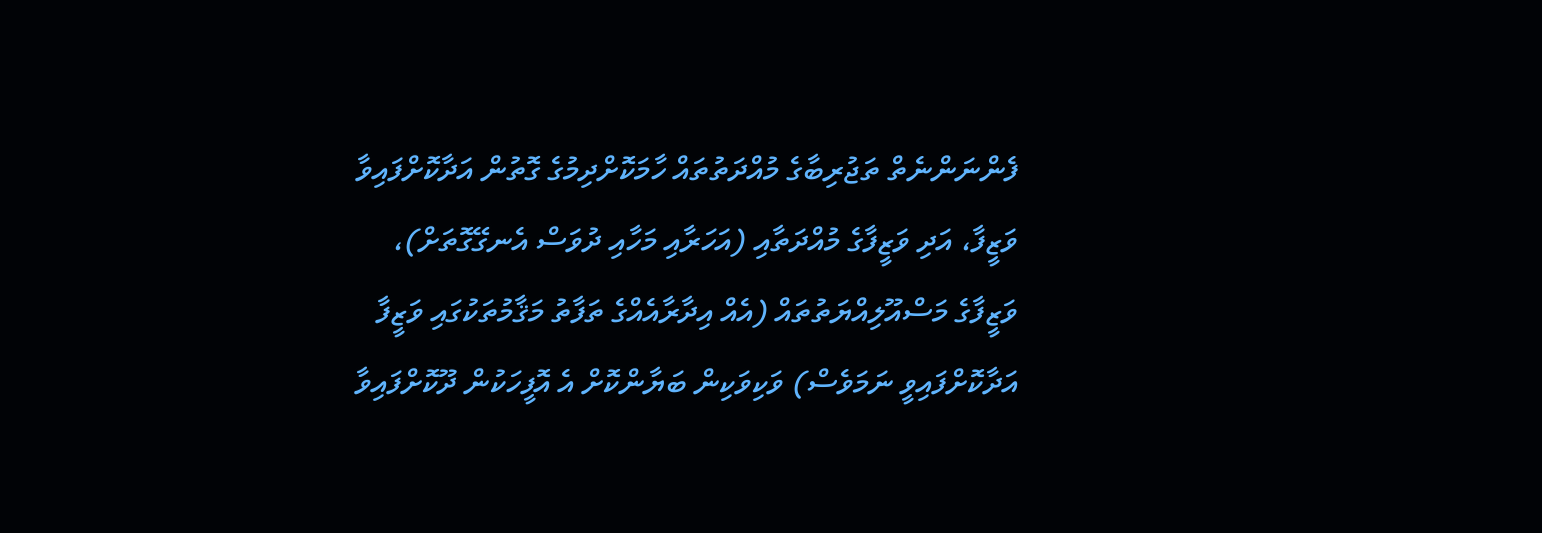ފެންނަންނެތް ތަޖުރިބާގެ މުއްދަތުތައް ހާމަކޮށްދިމުގެ ގޮތުން އަދާކޮށްފައިވާ ވަޒީފާ، އަދި ވަޒީފާގެ މުއްދަތާއި (އަހަރާއި މަހާއި ދުވަސް އެނގޭގޮތަށް)، ވަޒީފާގެ މަސްއޫލިއްޔަތުތައް (އެއް އިދާރާއެއްގެ ތަފާތު މަޤާމުތަކުގައި ވަޒީފާ އަދާކޮށްފައިވީ ނަމަވެސް) ވަކިވަކިން ބަޔާންކޮށް އެ އޮފީހަކުން ދޫކޮށްފައިވާ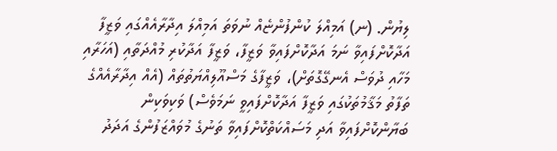ލިޔުން. (ނ) އަމިއްލަ ކުންފުންޏެއް ނުވަތަ އަމިއްލަ އިދާރާއެއްގައި ވަޒީފާ އަދާކޮށްފައިވާ ނަމަ އަދާކޮށްފައިވާ ވަޒީފާ، ވަޒީފާ އަދާކުރި މުއްދަތާއި (އަހަރާއި މަހާއި ދުވަސް އެނގޭގޮތަށް)، ވަޒީފާގެ މަސްއޫލިއްޔަތުތައް (އެއް އިދާރާއެއްގެ ތަފާތު މަޤާމުތަކުގައި ވަޒީފާ އަދާކޮށްފައިވީ ނަމަވެސް) ވަކިވަކިން ބަޔާންކޮށްފައިވާ އަދި މަސައްކަތްކޮށްފައިވާ ތަނުގެ މުވައްޒަފުންގެ އަދަދު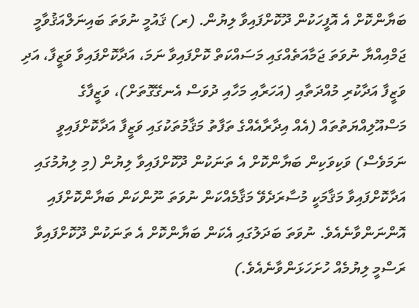ބަޔާންކޮށް އެ އޮފީހަކުން ދޫކޮށްފައިވާ ލިޔުން. (ރ) ޤައުމީ ނުވަތަ ބައިނަލްއަޤުވާމީ ޖަމްއިއްޔާ ނުވަތަ ޖަމާއަތެއްގައި މަސައްކަތް ކޮށްފައިވާ ނަމަ، އަދާކޮށްފައިވާ ވަޒީފާ، އަދި ވަޒީފާ އަދާކުރި މުއްދަތާއި (އަހަރާއި މަހާއި ދުވަސް އެނގޭގޮތަށް)، ވަޒީފާގެ މަސްއޫލިއްޔަތުތައް (އެއް އިދާރާއެއްގެ ތަފާތު މަޤާމުތަކުގައި ވަޒީފާ އަދާކޮށްފައިވީ ނަމަވެސް) ވަކިވަކިން ބަޔާންކޮށް އެ ތަނަކުން ދޫކޮށްފައިވާ ލިޔުން (މި ލިޔުމުގައި އަދާކޮށްފައިވާ މަޤާމަކީ މުސާރަދެވޭ މަޤާމެއްކަން ނުވަތަ ނޫންކަން ބަޔާންކޮށްފައި އޮންނަންވާނެއެވެ. ނުވަތަ ބަދަލުގައި އެކަން ބަޔާންކޮށް އެ ތަނަކުން ދޫކޮށްފައިވާ ރަސްމީ ލިޔުމެއް ހުށަހަޅަންވާނެއެވެ.)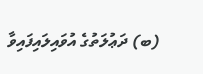(ބ) ދަޢުލަތުގެ އުވައިލައިފައިވާ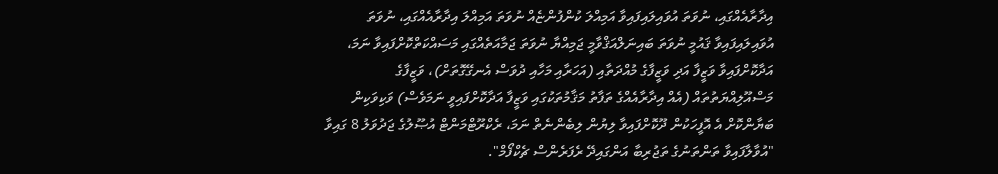އިދާރާއެއްގައި، ނުވަތަ އުވައިލައިފައިވާ އަމިއްލަ ކުންފުންޏެއް ނުވަތަ އަމިއްލަ އިދާރާއެއްގައި، ނުވަތަ އުވައިލައިފައިވާ ޤައުމީ ނުވަތަ ބައިނަލްއަޤްވާމީ ޖަމިއްޔާ ނުވަތަ ޖަމާއަތެއްގައި މަސައްކަތްކޮށްފައިވާ ނަމަ، އަދާކޮށްފައިވާ ވަޒީފާ އަދި ވަޒީފާގެ މުއްދަތާއި (އަހަރާއި މަހާއި ދުވަސް އެނގޭގޮތަށް)، ވަޒީފާގެ މަސްއޫލިއްޔަތުތައް (އެއް އިދާރާއެއްގެ ތަފާތު މަޤާމުތަކުގައި ވަޒީފާ އަދާކޮށްފައިވީ ނަމަވެސް) ވަކިވަކިން ބަޔާންކޮށް އެ އޮފީހަކުން ދޫކޮށްފައިވާ ލިޔުން ލިބެންނެތް ނަމަ، ރެކްރޫޓްމަންޓް އުޞޫލުގެ ޖަދުވަލު 8 ގައިވާ "އުވާލާފައިވާ ތަންތަނުގެ ތަޖުރިބާ އަންގައިދޭ ރެފަރެންސް ޗެކްފޯމް".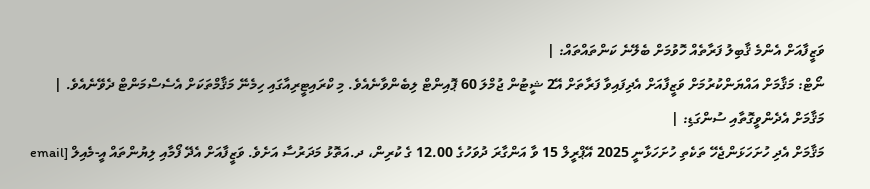ވަޒީފާއަށް އެންމެ ޤާބިލު ފަރާތެއް ހޮވުމަށް ބެލޭނެ ކަންތައްތައް: |
ނޯޓް: މަޤާމަށް އައްޔަންކުރުމަށް ވަޒީފާއަށް އެދިފައިވާ ފަރާތަށް އޭ2 ޝީޓުން ޖުމްލަ 60 ޕޮއިންޓް ލިބެންވާނެއެވެ. މި ކްރައިޓީރިއާގައި ހިމެނޭ މަޤާމްތަކަށް އެސެސްމަންޓް ދެވޭނެއެވެ. |
މަޤާމަށް އެދެންވީގޮތާއި ސުންގަޑި: |
މަޤާމަށް އެދި ހުށަހަޅަންޖެހޭ ތަކެތި ހުށަހަޅާނީ 2025 އޭޕްރީލް 15 ވާ އަންގާރަ ދުވަހުގެ 12.00 ގެ ކުރިން، ދ.އަތޮޅު މަދަރުސާ އަށެވެ. ވަޒީފާއަށް އެދޭ ފޯމާއި ލިޔުންތައް އީ-މެއިލް [email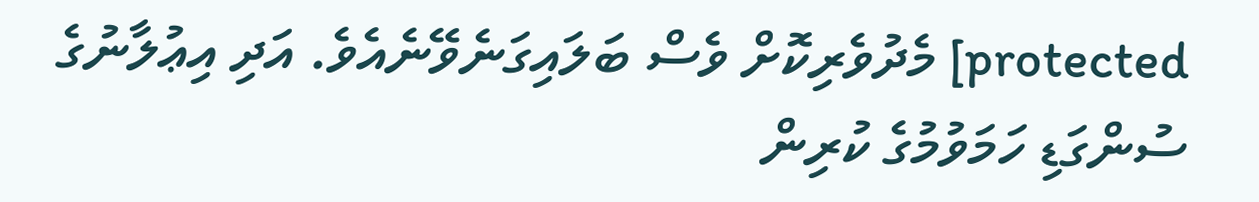protected] މެދުވެރިކޮށް ވެސް ބަލައިގަނެވޭނެއެވެ. އަދި އިޢުލާނުގެ ސުންގަޑި ހަމަވުމުގެ ކުރިން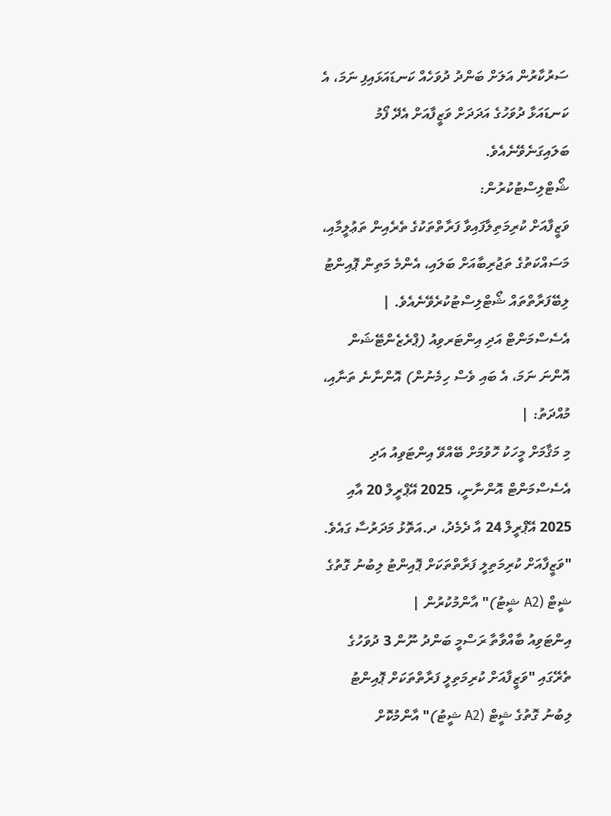ސަރުކާރުން އަލަށް ބަންދު ދުވަހެއް ކަނޑައަޅައިފި ނަމަ، އެ ކަނޑައަޅާ ދުވަހުގެ އަދަދަށް ވަޒީފާއަށް އެދޭ ފޯމު ބަލައިގަނެވޭނެއެވެ.
ޝޯޓްލިސްޓުކުރުން:
ވަޒީފާއަށް ކުރިމަތިލާފައިވާ ފަރާތްތަކުގެ ތެރެއިން ތަޢުލީމާއި، މަސައްކަތުގެ ތަޖުރިބާއަށް ބަލައި، އެންމެ މަތިން ޕޮއިންޓު ލިބޭފަރާތްތައް ޝޯޓްލިސްޓުކުރެވޭނެއެވެ. |
އެސެސްމަންޓް އަދި އިންޓަރވިއު (ޕްރެޒެންޓޭޝަން އޮންނަ ނަމަ، އެ ބައި ވެސް ހިމެނުން) އޮންނާނެ ތަނާއި، މުއްދަތު: |
މި މަޤާމަށް މީހަކު ހޮވުމަށް ބޭއްވޭ އިންޓަވިއު އަދި އެސެސްމަންޓް އޮންނާނީ، 2025 އޭޕްރީލް 20 އާއި 2025 އޭޕްރީލް 24 އާ ދެމެދު، ދ.އަތޮޅު މަދަރުސާ ގައެވެ.
"ވަޒީފާއަށް ކުރިމަތިލީ ފަރާތްތަކަށް ޕޮއިންޓު ލިބުނު ގޮތުގެ ޝީޓް (A2 ޝީޓު)" އާންމުކުރުން |
އިންޓަވިއު ބާއްވާތާ ރަސްމީ ބަންދު ނޫން 3 ދުވަހުގެ ތެރޭގައި "ވަޒީފާއަށް ކުރިމަތިލީ ފަރާތްތަކަށް ޕޮއިންޓު ލިބުނު ގޮތުގެ ޝީޓް (A2 ޝީޓު)" އާންމުކޮށް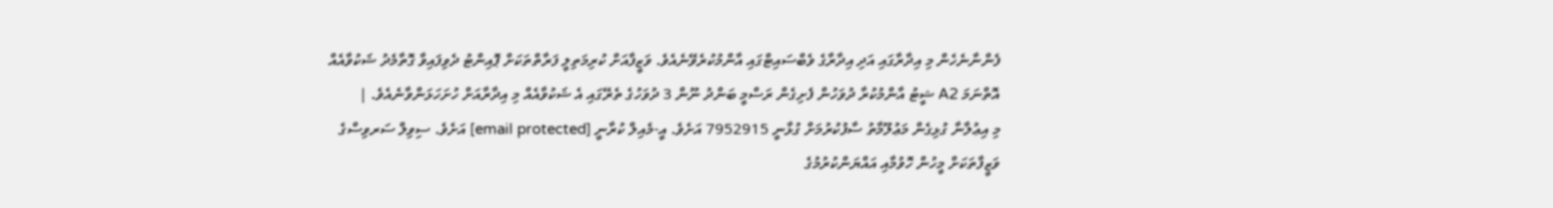ފެންނާނެހެން މި އިދާރާގައި އަދި އިދާރާގެ ވެބްސައިޓްގައި އާންމުކުރެވޭނެއެވެ. ވަޒީފާއަށް ކުރިމަތިލީ ފަރާތްތަކަށް ޕޮއިންޓު ދެވިފައިވާ ގޮތާމެދު ޝަކުވާއެއް އޮތްނަމަ A2 ޝީޓު އާންމުކުރާ ދުވަހުން ފެށިގެން ރަސްމީ ބަންދު ނޫން 3 ދުވަހުގެ ތެރޭގައި އެ ޝަކުވާއެއް މި އިދާރާއަށް ހުށަހަޅަންވާނެއެވެ. |
މި އިޢުލާނާ ގުޅިގެން މަޢުލޫމާތު ސާފުކުރުމަށް ގުޅާނީ 7952915 އަށެވެ. އީ-މެއިލް ކުރާނީ [email protected] އަށެވެ. ސިވިލް ސަރވިސްގެ ވަޒީފާތަކަށް މީހުން ހޮވުމާއި އައްޔަންކުރުމުގެ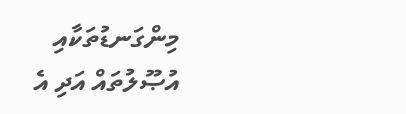މިންގަނޑުތަކާއި އުޞޫލުތައް އަދި އެ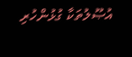އުޞޫލުތަކާ ގުޅުންހުރި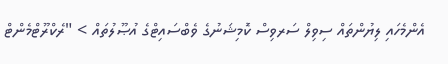އެންމެހައި ލިޔުންތައް ސިވިލް ސަރވިސް ކޮމިޝަނުގެ ވެބްސައިޓްގެ އުޞޫލުތައް > "ރެކްރޫޓްމެންޓް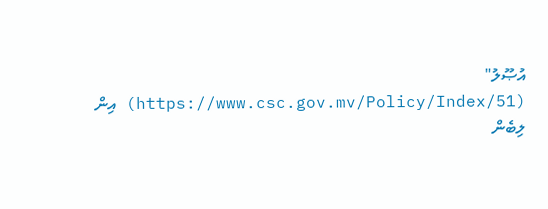އުޞޫލު" (https://www.csc.gov.mv/Policy/Index/51) އިން ލިބެން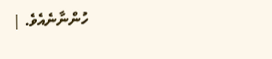ހުންނާނެއެވެ. |